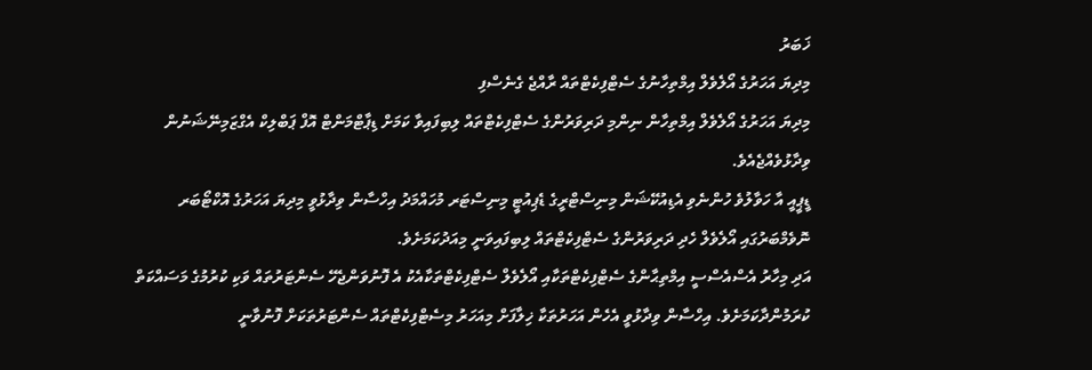ޚަބަރު
މިދިޔަ އަހަރުގެ އޯލެވެލް އިމްތިހާނުގެ ސެޓްފިކެޓްތައް ރާއްޖެ ގެނެސްފި
މިދިޔަ އަހަރުގެ އޯލެވެލް އިމްތިހާން ނިންމި ދަރިވަރުންގެ ސެޓްފިކެޓްތައް ލިބިފައިވާ ކަމަށް ޑިޕާޓްމަންޓް އޮފް ޕަބްލިކް އެގްޒަމިނޭޝަނުން ވިދާޅުވެއްޖެއެވެ.
ޑީޕީއީ އާ ހަވާލުވެ ހުންނެވި އެޑިއުކޭޝަން މިނިސްޓްރީގެ ޑެޕިއުޓީ މިނިސްޓަރ މުހައްމަދު އިހްސާން ވިދާޅުވީ މިދިޔަ އަހަރުގެ އޮކްޓޯބަރ ނޮވެމްބަރުގައި އޯލެވެލް ހެދި ދަރިވަރުންގެ ސެޓްފިކެޓްތައް ލިބިފައިވަނީ މިއަދުކަމަށެވެ.
އަދި މިހާރު އެސްއެސްސީ އިމްތިޙާންގެ ސެޓްފިކެޓްތަކާއި އޯލެވެލް ސެޓްފިކެޓްތަކާއެކު އެ ފޮނުވަންޖެހޭ ސެންޓަރުތައް ވަކި ކުރުމުގެ މަސައްކަތް ކުރަމުންދާކަމަށެވެ. އިހްސާން ވިދާޅުވީ އެހެން އަހަރުތަކާ ޚިލާފަށް މިއަހަރު މިސެޓްފިކެޓްތައް ސެންޓަރުތަކަށް ފޮނުވާނީ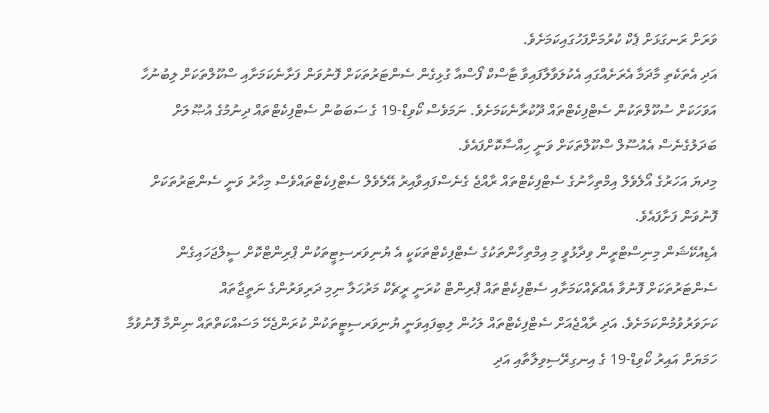ވަރަށް ރަނގަޅަށް ޕެކް ކުރުމަށްފަހުގައިކަމަށެވެ.
އަދި އެތަކެތި މާދަމާ އެރަށެއްގައި އެކުލަވާލާފައިވާ ޓާސްކް ފޯސްއާ ގުޅިގެން ސެންޓަރުތަކަށް ފޮނުވަން ފަށާނެކަމަށާއި ސްކޫލްތަކަށް ލިބުނުހާ އަވަހަކަށް ސުކޫލްތަކުން ސެޓްފިކެޓްތައް ދޫކުރާނެކަމަށެވެ. ނަމަވެސް ކޯވިޑް-19 ގެ ސަބަބުން ސެޓްފިކެޓްތައް ދިނުމުގެ އުޞޫލަށް ބަދަލުގެނެސް އެއުސޫލް ސްކޫލްތަކަށް ވަނީ ހިއްސާކޮށްފައެވެ.
މިދޔަ އަހަރުގެ އޯލެވެލް އިމްތިހާނުގެ ސެޓްފިކެޓްތައް ރާއްޖެ ގެނެސްފައިވާއިރު އޭލެވެލް ސެޓްފިކެޓްތައްވެސް މިހާރު ވަނީ ސެންޓަރުތަކަށް ފޮނުވަން ފަށާފައެވެ.
އެޑިއުކޭޝަން މިނިސްޓްރީން ވިދާޅުވީ މި އިމްތިހާންތަކުގެ ސެޓްފިކެޓްތަކަކީ އެ ޔުނިވަރސިޓީތަކުން ޕްރިންޓްކޮށް ސީލްޖަހައިގެން ސެންޓަރުތަކަށް ފޮނުވާ އެއްޗެއްކަމަށާއި ސެޓްފިކެޓްތައް ޕްރިންޓް ކުރަނީ ރީޗެކް މަރުހަލާ ނިމި ދަރިވަރުންގެ ނަތީޖާތައް ކަށަވަރުވުމުންކަމަށެވެ. އަދި ރާއްޖެއަށް ސެޓްފިކެޓްތައް ލަހުން ލިބިފައިވަނީ ޔުނިވަރސިޓީތަކުން ކުރަންޖެހޭ މަސައްކަތްތައް ނިންމާ ފޮނުވުމާ ހަމަޔަށް އައިރު ކޯވިޑް-19 ގެ އިނގިރޭސިވިލާތާއި އަދި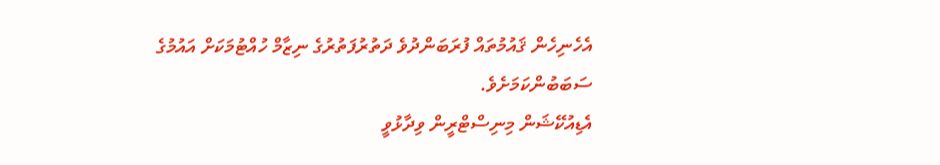އެހެނިހެން ޤައުމުތައް ފުރަބަންދުވެ ދަތުރުފަތުރުގެ ނިޒާމް ހުއްޓުމަކަށް އައުމުގެ ސަބަބުންކަމަށެވެ.
އެޑިއުކޭޝަން މިނިސްޓްރީން ވިދާޅުވީ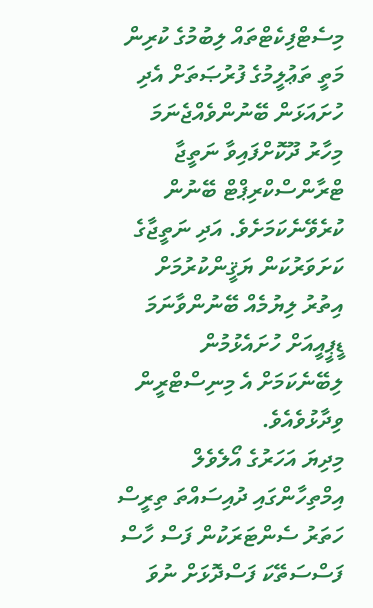މިސެޓްފިކެޓްތައް ލިބުމުގެ ކުރިން މަތީ ތަޢުލީމުގެ ފުރުޞަތަށް އެދި ހުށައަޅަން ބޭނުންވެއްޖެނަމަ މިހާރު ދޫކޮށްފައިވާ ނަތީޖާ ޓްރާންސްކްރިޕްޓް ބޭނުން ކުރެވޭނެކަމަށެވެ. އަދި ނަތީޖާގެ ކަށަވަރުކަން ޔަޤީންކުރުމަށް އިތުރު ލިޔުމެއް ބޭނުންވާނަމަ ޑީޕީއީއަށް ހުށައެޅުމުން ލިބޭނެކަމަށް އެ މިނިސްޓްރީން ވިދާޅުވެއެވެ.
މިދިޔަ އަހަރުގެ އޯލެވެލް އިމްތިހާންގައި ދުއިސައްތަ ތިރީސް ހަތަރު ސެންޓަރަކުން ފަސް ހާސް ފަސްސަތޭކަ ފަސްދޮޅަށް ނުވަ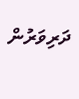ދަރިވަރުން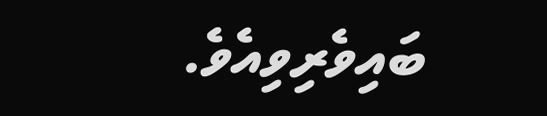ބައިވެރިވިއެވެ.